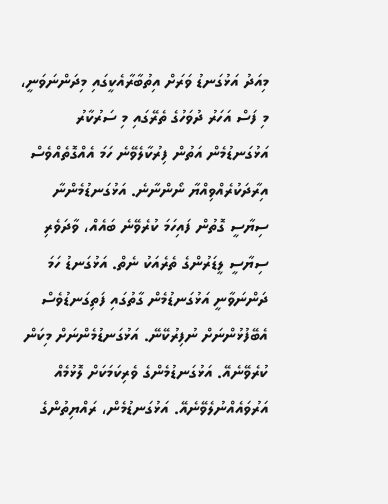މިއަދު އަޅުގަނޑު ވަރަށް އިތުބާރާއެކީގައި މިދަންނަވަނީ، މި ފަސް އަހަރު ދުވަހުގެ ތެރޭގައި މި ސަރުކާރު އަޅުގަނޑުމެން އަތުން ފިރުކާލެވޭނެ ހަމަ އެއްގޮތެއްވެސް އިރާދަކުރެއްވިއްޔާ ނޯންނާނެ. އަޅުގަނޑުމެންނާ ސިޔާސީ ގޮތުން ފައިހަމަ ކުރެވޭނެ ބައެއް، ވާދަވެރި ސިޔާސީ ލީޑަރުންގެ ތެރެއަކު ނެތް. އަޅުގަނޑު ހަމަ ދަންނަވާނީ އަޅުގަނޑުމެން ގާތުގައި ފަތިގަނޑުވެސް އެބޭފުޅުންނަށް ނުފިރުކޭނޭ. އަޅުގަނޑުމެންނަށް މިކަން ކުރެވޭނެއޭ. އަޅުގަނޑުމެންގެ ވެރިކަމަކަށް ލޮޅުމެއް އަރުވައެއްނުލެވޭނެއޭ. އަޅުގަނޑުމެން، ރައްޔިތުންގެ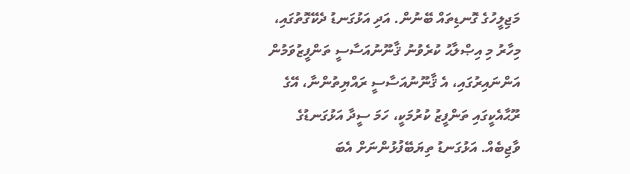މަޖިލީހުގެ ގޮނޑިތައް ބޭނުން. އަދި އަޅުގަނޑު ދެކޭގޮތުގައި، މިހާރު މި އިޞްލާޙު ކުރެވުނު ޤާނޫނުއަސާސީ ތަންފީޒުވަމުން އަންނައިރުގައި، އެ ޤާނޫނުއަސާސީ ރައްޔިތުންނާ، އޭގެ ރޫޙާއެކީގައި ތަންފީޒު ކުރުމަކީ، ހަމަ ސީދާ އަޅުގަނޑުގެ ވާޖިބެއް. އަޅުގަނޑު ތިޔަބޭފުޅުންނަށް އެބަ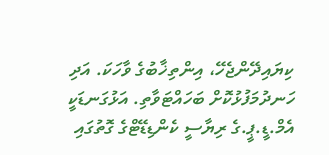ކިޔައިދޭންޖެހޭ، އިންތިޚާބުގެ ވާހަކަ. އަދި ހަނދުމަފުޅުކޮށް ބަހައްޓަވާތި. އަޅުގަނޑަކީ އެމް.ޑީ.ޕީ.ގެ ރިޔާސީ ކެންޑިޑޭޓްގެ ގޮތުގައި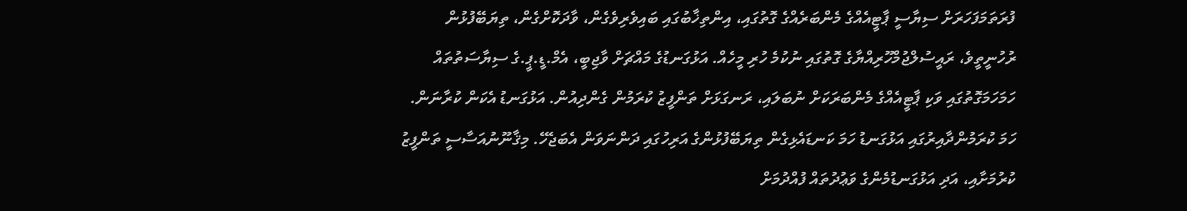ފުރަތަމަފަހަރަށް ސިޔާސީ ޕާޓީއެއްގެ މެންބަރެއްގެ ގޮތުގައި، އިންތިޚާބުގައި ބައިވެރިވެގެން، ވާދަކޮށްގެން، ތިޔަބޭފުޅުން ރުހުނީތީވެ، ރައީސުލްޖުމްހޫރިއްޔާގެ ގޮތުގައި ނުކުމެ ހުރި މީހެއް. އަޅުގަނޑުގެ މައްޗަށް ވާޖިބީ، އެމް.ޑީ.ޕީ.ގެ ސިޔާސަތުތައް ހަމަހަމަގޮތުގައި ވަކި ޕާޓީއެއްގެ މެންބަރަކަށް ނުބަލައި، ރަނގަޅަށް ތަންފީޒު ކުރަމުން ގެންދިއުން. އަޅުގަނޑު އެކަން ކުރާނަން.
ހަމަ ކުރަމުންދާއިރުގައި އަޅުގަނޑު ހަމަ ކަނޑައެޅިގެން ތިޔަބޭފުޅުންގެ އަރިހުގައި ދަންނަވަން އެބަޖެހޭ. މިޤާނޫނުއަސާސީ ތަންފީޒު ކުރުމަށާއި، އަދި އަޅުގަނޑުމެންގެ ވަޢުދުތައް ފުއްދުމަށް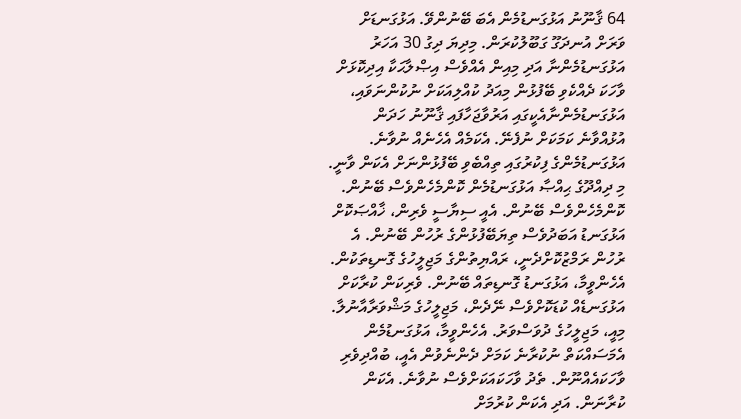64 ޤާނޫނު އަޅުގަނޑުމެން އެބަ ބޭނުންވޭ. އަޅުގަނޑަށް ވަރަށް އުނދަގޫ ގަބޫލުކުރަން. މިދިޔަ ދިގު 30 އަހަރު އަޅުގަނޑުމެންނާ އަދި މިއިން އެއްވެސް އިޞްލާޙަކާ އިދިކޮޅަށް ވާހަކަ ދެއްކެވި ބޭފުޅުން މިއަދު ކުއްލިއަކަށް ނުކުންނަވައި، އަޅުގަނޑުމެންނާއެކީގައި އަރުވާޖަހާފައި ޤާނޫނު ހަދަން އުޅުއްވާނެ ކަމަކަށް ނުފެނޭ. އެކަމެއް އެހެނެއް ނުވާނެ. އަޅުގަނޑުމެންގެ ފިކުރުގައި ތިއްބެވި ބޭފުޅުންނަށް އެކަން ވާނީ. މި ދިއްދޫގެ ޙިއްޞާ އަޅުގަނޑުމެން ކޮންމެހެންވެސް ބޭނުން. ކޮންމެހެންވެސް ބޭނުން. އެއީ ސިޔާސީ ވެރިން، ޚާއްޞަކޮށް އަޅުގަނޑު އަބަދުވެސް ތިޔަބޭފުޅުންގެ ރުހުން ބޭނުން. އެ ރުހުން ރަމްޒުކޮށްދެނީ، ރައްޔިތުންގެ މަޖިލީހުގެ ގޮނޑިތަކުން. އެހެންވީމާ، އަޅުގަނޑު ގޮނޑިތައް ބޭނުން. ވެރިކަން ކުރާކަށް އަޅުގަނޑެއް ކުޑަކޮށްވެސް ނޭދެން، މަޖިލީހުގެ މަޝްވަރާއާނުލާ. މިއީ، މަޖިލީހުގެ ދުވަސްވަރު. އެހެންވީމާ، އަޅުގަނޑުމެން އެމަސައްކަތް ނުކުރާނެ ކަމަށް ދެންނެވުން އެއީ، ބުއްދިވެރި ވާހަކައެއްނޫން. ތެދު ވާހަކައަކަށްވެސް ނުވާނެ. އެކަން ކުރާނަން. އަދި އެކަން ކުރުމަށް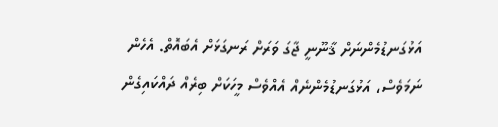އަޅުގަނޑުމެންނަށް ޤާނޫނީ ޖާގަ ވަރަށް ރަނގަޅަށް އެބައޮތް. އެހެން ނަމަވެސް، އަޅުގަނޑުމެންނެއް އެއްވެސް މީހަކަށް ބިރެއް ދައްކައިގެން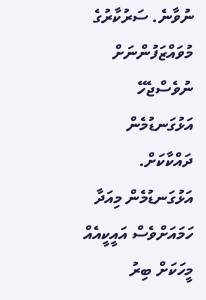ނުވާނެ. ސަރުކާރުގެ މުވައްޒަފުންނަށް ނުވެސްޖެހޭ އަޅުގަނޑުމެން ދައްކާކަށް. އަޅުގަނޑުމެން މިއަދާ ހަމައަށްވެސް އައީކީއެއް މީހަކަށް ބިރު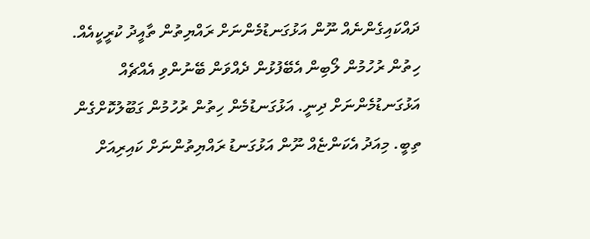ދައްކައިގެންނެއް ނޫން އަޅުގަނޑުމެންނަށް ރައްޔިތުން ތާއީދު ކުރީކީއެއް. ހިތުން ރުހުމުން ލޯބިން އެބޭފުޅުން ދެއްވަން ބޭނުންވި އެއްޗެއް އަޅުގަނޑުމެންނަށް ދިނީ. އަޅުގަނޑުމެން ހިތުން ރުހުމުން ގަބޫލުކޮށްގެން ތިބީ. މިއަދު އެކަންޏެއް ނޫން އަޅުގަނޑު ރައްޔިތުންނަށް ކައިރިއަށް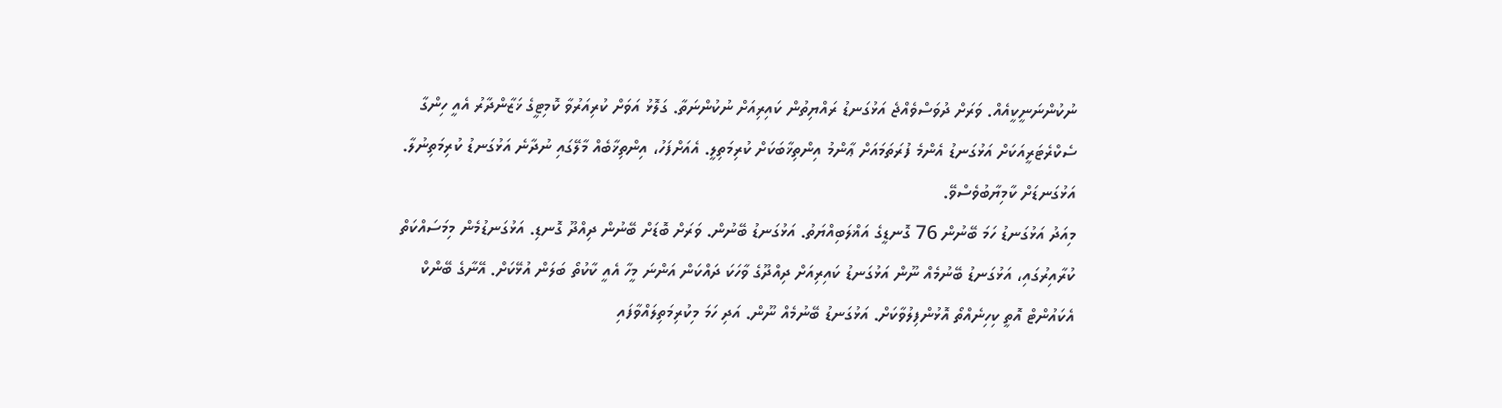ނުކުންނަނީކީއެއް. ވަރަށް ދުވަސްވެއްޖެ އަޅުގަނޑު ރައްޔިތުން ކައިރިއަށް ނުކުންނަތާ. ގަލޮޅު އަވަށް ކުރިއަރުވާ ކޮމިޓީގެ ޚަޒާންދާރު އެއީ ހިންގާ ސެކްރެޓަރީއަކަށް އަޅުގަނޑު އެންމެ ފުރަތަމައަށް ޢާންމު އިންތިޚާބަކަށް ކުރިމަތިލީ. އެއަށްފަހު، އިންތިޚާބެއް މާލޭގައި ނުދާނެ އަޅުގަނޑު ކުރިމަތިނުލާ. އަޅުގަނޑަށް ކާމިޔާބުވެސްވޭ.
މިއަދު އަޅުގަނޑު ހަމަ ބޭނުން 76 ގޮނޑީގެ އަޣްލަބިއްޔަތު. އަޅުގަނޑު ބޭނުން. ވަރަށް ބޮޑަށް ބޭނުން ދިއްދޫ ގޮނޑި. އަޅުގަނޑުމެން މިމަސައްކަތް ކުރާއިރުގައި، އަޅުގަނޑު ބޭނުމެއް ނޫން އަޅުގަނޑު ކައިރިއަށް ދިއްދޫގެ ވާހަކަ ދައްކަން އަންނަ މީހާ އެއީ ކާކުތޯ ބަލަން އުޅޭކަށް. އޭނާގެ ބޭންކް އެކައުންޓް އޮތީ ކިހިނެއްތޯ އޮޅުންފިލުވާކަށް. އަޅުގަނޑު ބޭނުމެއް ނޫން. އަދި ހަމަ މިކުރިމަތިލައްވާފައި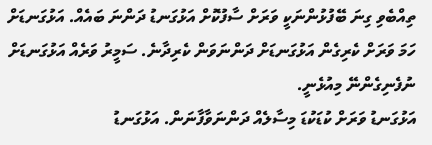ތިއްބެވި ގިނަ ބޭފުޅުންނަކީ ވަރަށް ސާފުކޮށް އަޅުގަނޑު ދަންނަ ބައެއް. އަޅުގަނޑަށް ހަމަ ވަރަށް ކެރިގެން އަޅުގަނޑަށް ދަންނަވަން ކެރިދާނެ. ސަމީރު ވަރެއް އަޅުގަނޑަށް ނުފެނިގެންނޭ މިއުޅެނީ.
އަޅުގަނޑު ވަރަށް ކުޑަކުޑަ މިސާލެއް ދަންނަވާފާނަން. އަޅުގަނޑު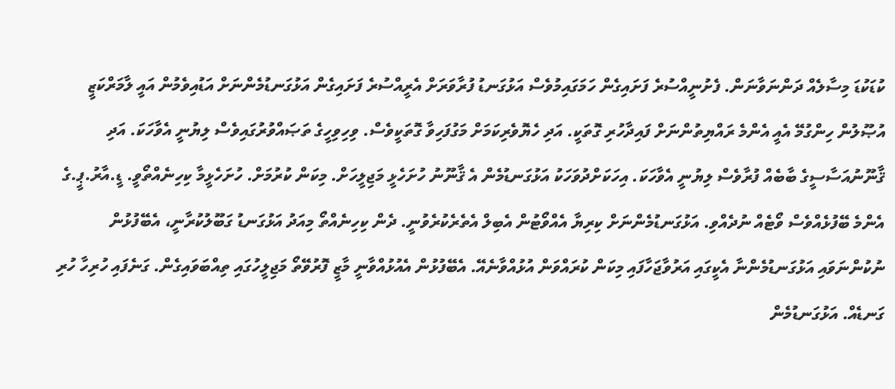ކުޑަކުޑަ މިސާލެއް ދަންނަވާނަން. ފެށުނީއްސުރެ ފަށައިގެން ހަމަގައިމުވެސް އަޅުގަނޑު ފުރާވަރަށް އެރީއްސުރެ ފަށައިގެން އަޅުގަނޑުމެންނަށް އަޑުއިވެމުން އައީ ލާމަރްކަޒީ އުޞޫލުން ހިންގުމޭ އެއީ އެންމެ ރައްޔިތުންނަށް ފައިދާހުރި ގޮތަކީ. އަދި ހެޔޮވެރިކަމަށް މަގުފަހިވާ ގޮތަކީވެސް. ވިހިވިހީގެ ތަޞައްވުރުގައިވެސް ލިޔުނީ އެވާހަކަ. އަދި ޤާނޫނުއަސާސީގެ ބާބެއް ފުރާވެސް ލިޔުނީ އެވާހަކަ. އިހަކަށްދުވަހަކު އަޅުގަނޑުމެން އެ ޤާނޫނު ހުށަހެޅީ މަޖިލީހަށް. މިކަން ކުރުމަށް. ހުށަހެޅީމާ ކިހިނެއްތޯވީ. ޑީ.އާރު.ޕީ.ގެ އެންމެ ބޭފުޅެއްވެސް ވޯޓެއް ނުދެއްވި. އަޅުގަނޑުމެންނަށް ކިރިޔާ އެއްވޯޓުން އެބިލް އެތެރެކުރެވުނީ. ދެން ކިހިނެއްތޯ މިއަދު އަޅުގަނޑު ގަބޫލުކުރާނީ، އެބޭފުޅުން ނުކުންނަވައި އަޅުގަނޑުމެންނާ އެކީގައި އަރުވާޖަހާފައި މިކަން ކުރައްވަން އުޅުއްވާނެއޭ. އެބޭފުޅުން އެއުޅުއްވާނީ މާޒީ ފޮރުވޭތޯ މަޖިލީހުގައި ތިއްބަވައިގެން. ގަނެފައި ހުރިހާ ހުރި ގަނޑެއް. އަޅުގަނޑުމެން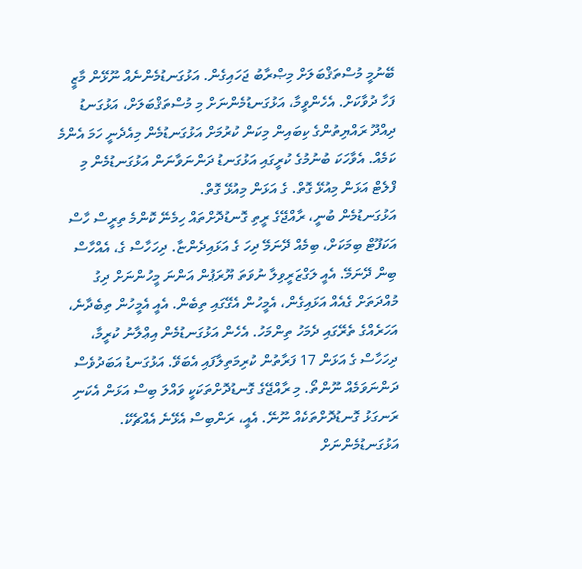ބޭނުމީ މުސްތަޤްބަލަށް މިޞްރާބު ޖަހައިގެން. އަޅުގަނޑުމެންނެއް ނޫޅޭން މާޒީ ފަހާ ދުވާކަށް. އެހެންވީމާ، އަޅުގަނޑުމެންނަށް މި މުސްތަޤްބަލަށް، އަޅުގަނޑު ދިއްދޫ ރައްޔިތުންގެ ކިބައިން މިކަން ކުރުމަށް އަޅުގަނޑުމެން މިއެދެނީ ހަމަ އެންމެ ކަމެއް. އެވާހަކަ ބުނުމުގެ ކުރީގައި އަޅުގަނޑު ދަންނަވާނަން އަޅުގަނޑުމެން މި ފްލެޓް އަޅަން މިއުޅޭ ގޮތް. ގެ އަޅަން މިއުޅޭ ގޮތް.
އަޅުގަނޑުމެން ބުނީ، ރާއްޖޭގެ ރީތި ގޮނޑުދޮށްތައް ހިމެނޭ ކޮންމެ ތިރީސް ހާސް އަކަފޫޓް ބިމަކަށް، ބިމެއް ދޭނަމޭ ދިހަ ގެ އަޅައިދެންޏާ. ދިހަހާސް ގެ، އެއްހާސް ބިން ދޭނަމޭ. އެއީ ލަގްޒަރީވިލާ ނުވަތަ ޔޫރަޕުން އަންނަ މީހުންނަށް ދިގު މުއްދަތަށް ގެއެއް އަޅައިގެން، އެމީހުން އެގޭގައި ތިބެން. އެއީ އެމީހުން ތިބެދާނެ، އަހަރެއްގެ ތެރޭގައި ދެމަހު ތިންމަހު. އެހެން އަޅުގަނޑުމެން އިޢްލާނު ކުރީމާ، ދިހަހާސް ގެ އަޅަން 17 ފަރާތުން ކުރިމަތިލާފައި އެބަވޭ. އަޅުގަނޑު އަބަދުވެސް ދަންނަވަމެއް ނޫންތޯ. މި ރާއްޖޭގެ ގޮނޑުދޮށްތަކަކީ ވައްލަ ބިސް އަޅަން އެކަނި ރަނގަޅު ގޮނޑުދޮށްތަކެއް ނޫނޭ. އެއީ، ރަންބިސް އެޅޭނެ އެއްޗެކޭ. އަޅުގަނޑުމެންނަށް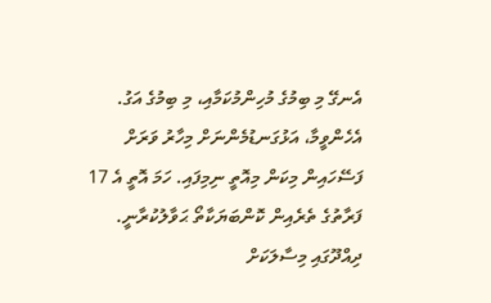އެނގޭ މި ބިމުގެ މުހިންމުކަމާއި، މި ބިމުގެ އަގު. އެހެންވީމާ، އަޅުގަނޑުމެންނަށް މިހާރު ވަރަށް ފަސޭހައިން މިކަން މިއޮތީ ނިމިފައި. ހަމަ އޮތީ އެ 17 ފަރާތުގެ ތެރެއިން ކޮންބަޔަކާތޯ ޙަވާލުކުރާނީ. ދިއްދޫގައި މިސާލަކަށް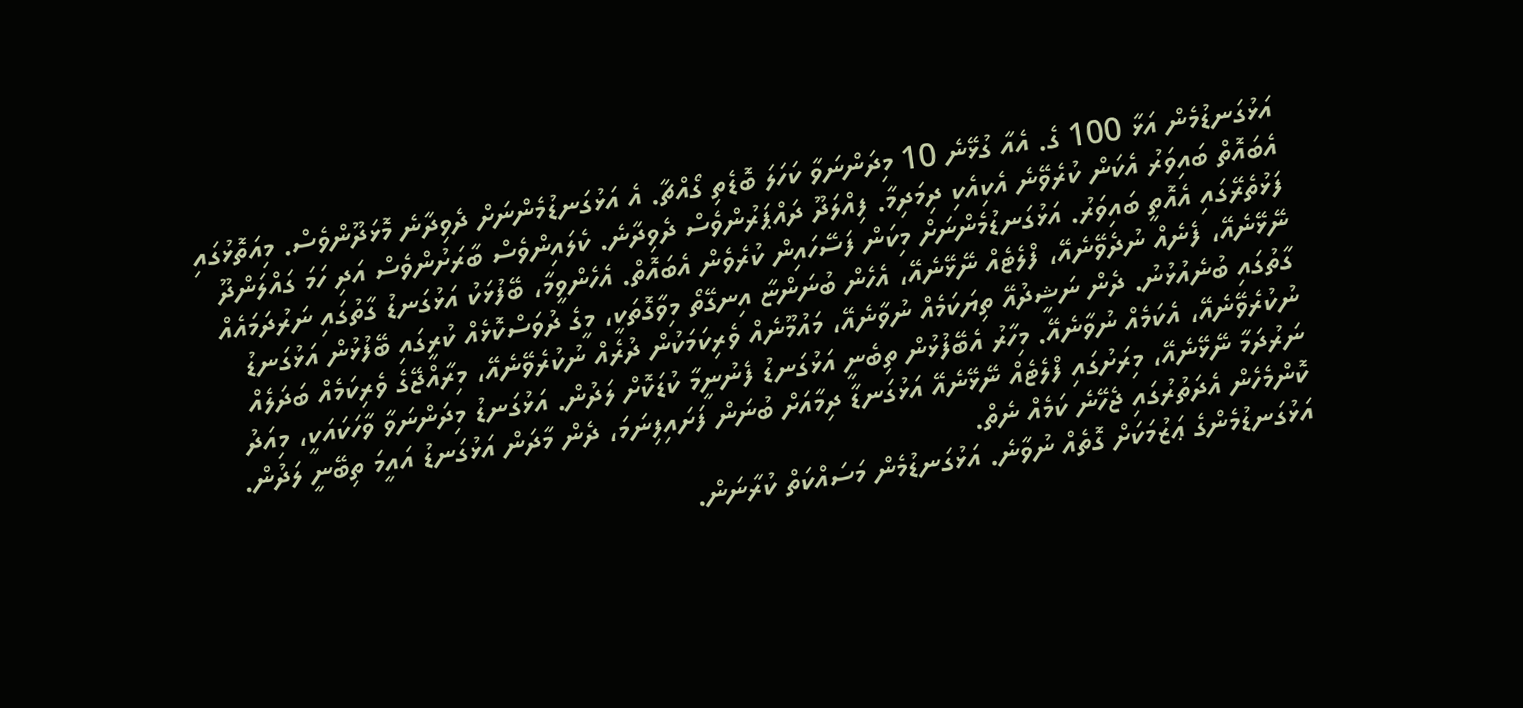އަޅުގަނޑުމެން އަޅާ 100 ގެ. އެއާ ގުޅޭނެ 10 މިދަންނަވާ ކަހަލަ ބޮޑެތި ގޯއްޗާ. އެ އަޅުގަނޑުމެންނަށް ދެވިދާނެ މޮޅަދޫންވެސް. މިއަތޮޅުގައި އެބައޮތް ބައިވަރު އެކަން ކުރެވޭނެ އެކިއެކި ދިމަދިމާ. ފިއްލަދޫ ދައްޕަރުންވެސް ދެވިދާނެ. ކެލައިންވެސް ބާރަށުންވެސް އަދި ހަމަ ގައްލަންދޫ ފަޅުތެރޭގައި އެއޮތީ ބައިވަރު. އަޅުގަނޑުމެންނަށް މިކަން ފަސޭހައިން ކުރެވެން އެބައޮތް. އެހެންވީމާ، ބޭފުޅަކު އަޅުގަނޑު ގާތުގައި ނަރުދަމައެއް ނޭޅޭނެއޭ، ފެނެއް ނުދެވޭނެއޭ، ފްލެޓެއް ނޭޅޭނެއޭ، އެހެން ބުނަންޏާ އިނގޭތޯ މިވާގޮތަކީ، މީގެ ދުވަސްކޮޅެއް ކުރީގައި ބޭފުޅުން އަޅުގަނޑު ގާތުގައި ބުނެއުޅުނު. ދެން ނަޝީދުއޭ ތިޔަކަމެއް ނުވާނެއޭ، މައުމޫނެއް ވެރިކަމަކުން ދުރެއް ނުކުރެވޭނެއޭ، މިރާއްޖޭގެ ވެރިކަމެއް ބަދަލެއް ނުކުރެވޭނެއޭ، އެކަމެއް ނުވާނެއޭ. މިހާރު އެބޭފުޅުން ތިބެނީ އަޅުގަނޑު ފެނުނީމާ ކުޑަކޮށް ލަދުން. އަޅުގަނޑު މިދަންނަވާ ވާހަކައަކީ، މިއަދު ނަރުދަމާ ނޭޅޭނެއޭ، މިރަށުގައި ފްލެޓެއް ނޭޅޭނެއޭ އަޅުގަނޑާ ދިމާއަށް ބުނަން ފަށައިފިނަމަ، ދެން މާދަން އަޅުގަނޑު އައީމަ ތިބޭނީ ލަދުން. ކޮންމެހެން އެދަތުރުގައި ޖެހޭނެ ކަމެއް ނެތް.
އަޅުގަނޑުމެންގެ ޢަޒުމަކަށް ގޮތެއް ނުވާނެ. އަޅުގަނޑުމެން މަސައްކަތް ކުރާނަން.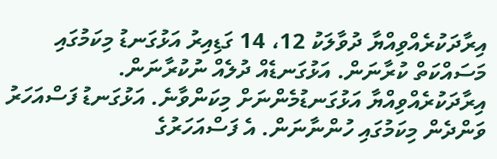އިރާދަކުރެއްވިއްޔާ ދުވާލަކު 12، 14 ގަޑިއިރު އަޅުގަނޑު މިކަމުގައި މަސައްކަތް ކުރާނަން. އަޅުގަނޑެއް ދުލެއް ނުކުރާނަން. އިރާދަކުރެއްވިއްޔާ އަޅުގަނޑުމެންނަށް މިކަންވާނެ. އަޅުގަނޑު ފަސްއަހަރު ވަންދެން މިކަމުގައި ހުންނާނަން. އެ ފަސްއަހަރުގެ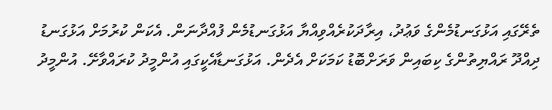ތެރޭގައި އަޅުގަނޑުމެންގެ ވަޢުދު، އިރާދަކުރެއްވިއްޔާ އަޅުގަނޑުމެން ފުއްދާނަން. އެކަން ކުރުމަށް އަޅުގަނޑު ދިއްދޫ ރައްޔިތުންގެ ކިބައިން ވަރަށްބޮޑު ކަމަކަށް އެދެން. އަޅުގަނޑާއެކީގައި އުންމީދު ކުރައްވާށޭ. އުންމީދު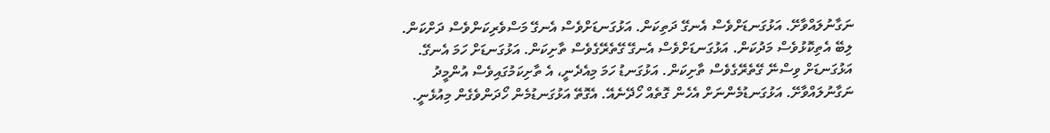ނަގާނުލައްވާށޭ. އަޅުގަނޑަށްވެސް އެނގޭ ދަތިކަން. އަޅުގަނޑަށްވެސް އެނގޭ މަސްވެރިކަންވެސް ދަށްކަން. ލިބޭ އެތިކޮޅުވެސް މަދުކަން. އަޅުގަނޑަށްވެސް އެނގޭ ގޭތެރޭގެވެސް ތާށިކަން. އަޅުގަނޑަށް ހަމަ އެނގޭ. އަޅުގަނޑަށް ވިސްނޭ ގޭތެރޭގެވެސް ތާށިކަން. އަޅުގަނޑު ހަމަ މިއެދެނީ، އެ ތާށިކަމުގައިވެސް އުންމީދު ނަގާނުލައްވާށޭ. އަޅުގަނޑުމެންނަށް އެހެން ގޮތެއް ހޯދޭނެއޭ. އެގޮތޭ އަޅުގަނޑުމެން ހޯދަންވެގެން މިއުޅެނީ.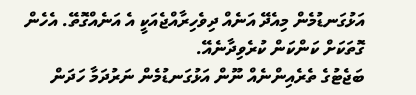އަޅުގަނޑުމެން މިއެދޭ އަނެއް ދިވެހިރާއްޖެއަކީ އެ އަނެއްގޮތޭ. އެހެން ގޮތަކަށް ކަންކަން ކުރެވިދާނެއޭ.
ބަޖެޓުގެ ތެރެއިންނެއް ނޫން އަޅުގަނޑުމެން ނަރުދަމާ ހަދަން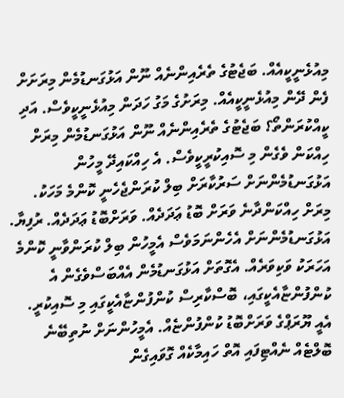މިއުޅެނީކީއެއް. ބަޖެޓުގެ ތެރެއިންނެއް ނޫން އަޅުގަނޑުމެން މިރަށަށް ފެން ދޭން މިއުޅެނީކީއެއް. މިރަށުގެ މަގު ހަދަން މިއުޅެނީކީވެސް. އަދި ކީއްކުރަންތޯ؟ ބަޖެޓުގެ ތެރެއިންނެއް ނޫން އަޅުގަނޑުމެން މިރަށް ހިއްކަން ވެގެން މި ސޮއިކުރީކީވެސް. އެ ހިއްކައިދޭ މީހުން އަޅުގަނޑުމެންނަށް ސަރުކާރަށް ބިލް ކުރަންޖެހެނީ ކޮންމެ މަހަކު. މިރަށް ހިއްކަންދާނެ ވަރަށް ބޮޑު ޢަދަދެއް. ވަރަށްބޮޑު ޢަދަދެއް. ރުފިޔާ. އަޅުގަނޑުމެންނަށް އެހެންނަމަވެސް އެމީހުން ބިލް ކުރަންވާނީ ކޮންމެ އަހަރަކު ވަކިވަރެއް. އެގޮތަށް އަޅުގަނޑުމެން އެއްބަސްވެގެން އެ ކުންފުންޏާއެކީގައި، ބޮސްކާރިސް ކުންފުންޏާއެކީގައި މި ސޮއިކުރީ. އެއީ ޔޫރަޕްގެ ވަރަށްބޮޑު ކުންފުންޏެއް. އެމީހުންނަށް ނުތިބޭނެ ބޮލްޓެއް ނެއްޓިފައި އޮތް ހައިމާކެއް ގޮވައިގެން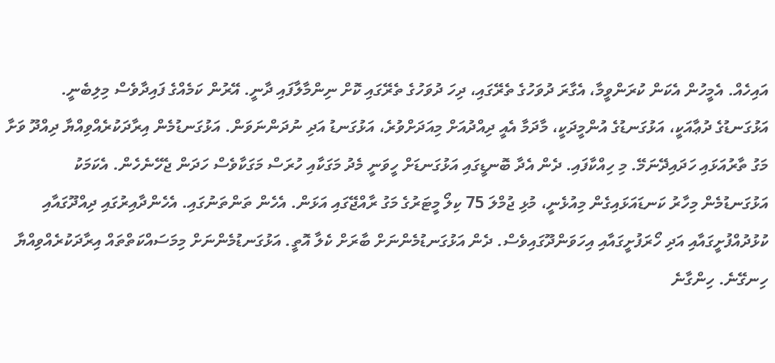އައިހެއް. އެމީހުން އެކަން ކުރަންވީމާ، އެގާރަ ދުވަހުގެ ތެރޭގައި، ދިހަ ދުވަހުގެ ތެރޭގައި ކޮށް ނިންމާލާފައި ދާނީ. އޭރުން ކަމެއްގެ ފައިދާވެސް މިލިބެނީ.
އަޅުގަނޑުގެ ދުޢާއަކީ، އަޅުގަނޑުގެ އުންމީދަކީ، މާދަމާ އެއީ ދިއްދުއަށް މިއަދަށްވުރެ، އަޅުގަނޑު އަދި ނުދަންނަވަން. އަޅުގަނޑުމެން އިރާދަކުރެއްވިއްޔާ ދިއްދޫ ވަށާ މަގު ތާރުއަޅައި ހަދައިދޭނަމޭ. މި ހިއްކާފައި. ދެން އެދާ ބޮނޑީގައި އަޅުގަނޑަށް ހީވަނީ މެދު މަގަކާއި ހުރަސް މަގަކާވެސް ހަދަން ޖެހޭނެހެން. އެކަމަކު އަޅުގަނޑުމެން މިހާރު ކަނޑައަޅައިގެން މިއުޅެނީ، މުޅި ޖުމްލަ 75 ކިލޯ މީޓަރުގެ މަގު ރާއްޖޭގައި އަޅަން. އެހެން ތަންތަނުގައި. އެހެންދާއިރުގައި ދިއްދޫގައާއި ކުޅުދުއްފުށީގައާއި އަދި ހޯރަފުށީގައާއި އިހަވަންދޫގައިވެސް. ދެން އަޅުގަނޑުމެންނަށް ބާރަށް ކެލާ އޮތީ. އަޅުގަނޑުމެންނަށް މިމަސައްކަތްތައް އިރާދަކުރެއްވިއްޔާ ހިނގޭނެ. ހިންގާނެ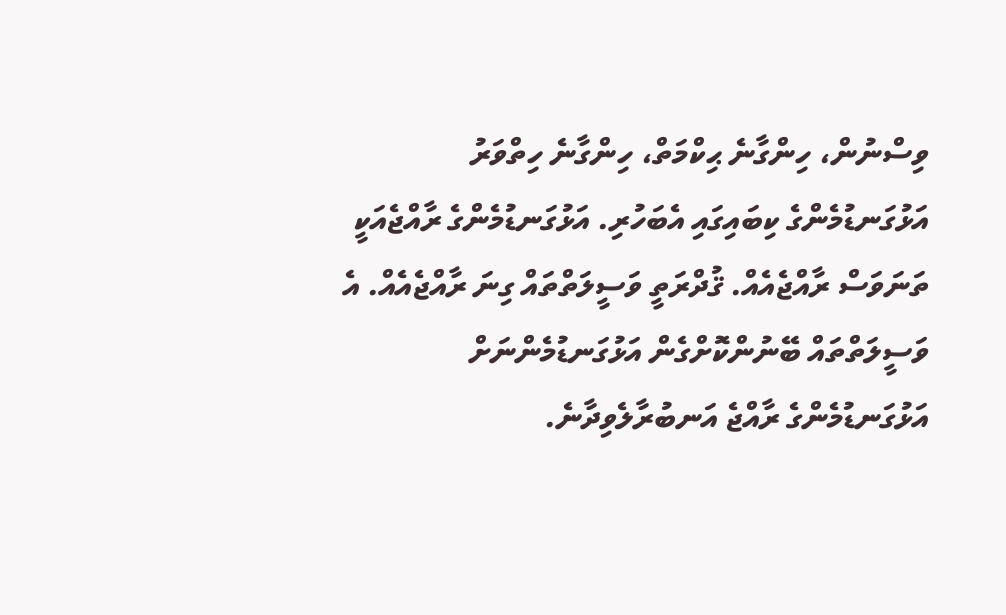ވިސްނުން، ހިންގާނެ ޙިކްމަތް، ހިންގާނެ ހިތްވަރު އަޅުގަނޑުމެންގެ ކިބައިގައި އެބަހުރި. އަޅުގަނޑުމެންގެ ރާއްޖެއަކީ ތަނަވަސް ރާއްޖެއެއް. ޤުދްރަތީ ވަސީލަތްތައް ގިނަ ރާއްޖެއެއް. އެ ވަސީލަތްތައް ބޭނުންކޮށްގެން އަޅުގަނޑުމެންނަށް އަޅުގަނޑުމެންގެ ރާއްޖެ އަނބުރާލެވިދާނެ.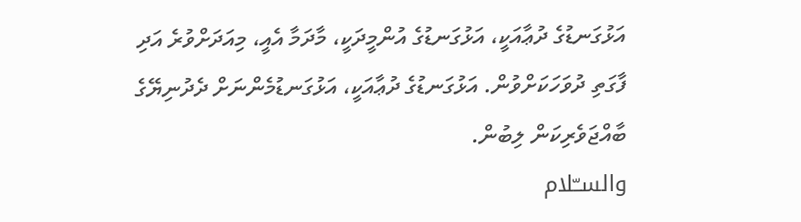އަޅުގަނޑުގެ ދުޢާއަކީ، އަޅުގަނޑުގެ އުންމީދަކީ، މާދަމާ އެއީ، މިއަދަށްވުރެ އަދި ފާގަތި ދުވަހަކަށްވުން. އަޅުގަނޑުގެ ދުޢާއަކީ، އަޅުގަނޑުމެންނަށް ދެދުނިޔޭގެ ބާއްޖަވެރިކަން ލިބުން.
والســّلام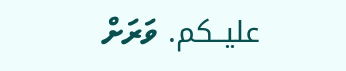عليــكم. ވަރަށް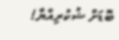ބޮޑަށް ޝުކުރިއްޔާ!